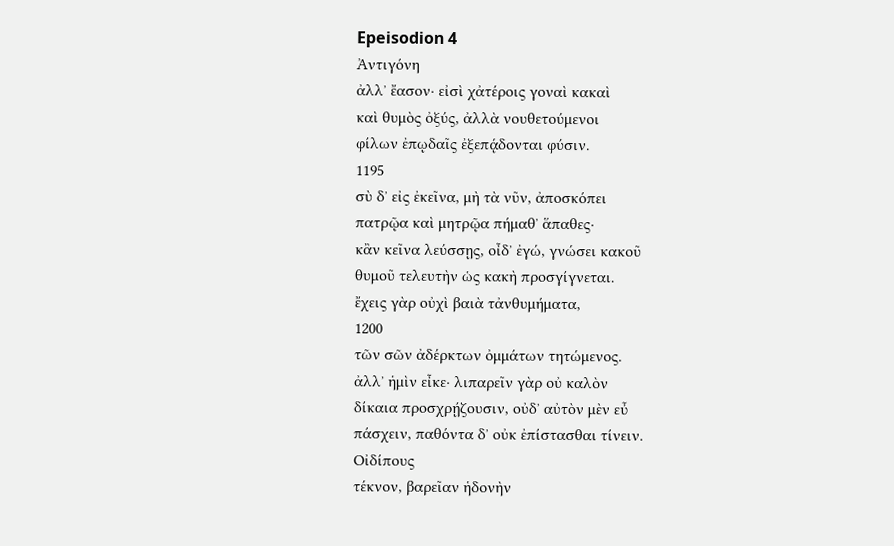Epeisodion 4
Ἀντιγόνη
ἀλλʼ ἔασον· εἰσὶ χἀτέροις γοναὶ κακαὶ
καὶ θυμὸς ὀξύς, ἀλλὰ νουθετούμενοι
φίλων ἐπῳδαῖς ἐξεπᾴδονται φύσιν.
1195
σὺ δʼ εἰς ἐκεῖνα, μὴ τὰ νῦν, ἀποσκόπει
πατρῷα καὶ μητρῷα πήμαθʼ ἅπαθες·
κἂν κεῖνα λεύσσῃς, οἶδʼ ἐγώ, γνώσει κακοῦ
θυμοῦ τελευτὴν ὡς κακὴ προσγίγνεται.
ἔχεις γὰρ οὐχὶ βαιὰ τἀνθυμήματα,
1200
τῶν σῶν ἀδέρκτων ὀμμάτων τητώμενος.
ἀλλʼ ἡμὶν εἶκε· λιπαρεῖν γὰρ οὐ καλὸν
δίκαια προσχρῄζουσιν, οὐδʼ αὐτὸν μὲν εὖ
πάσχειν, παθόντα δʼ οὐκ ἐπίστασθαι τίνειν.
Οἰδίπους
τέκνον, βαρεῖαν ἡδονὴν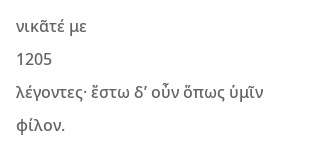νικᾶτέ με
1205
λέγοντες· ἔστω δʼ οὖν ὅπως ὑμῖν φίλον.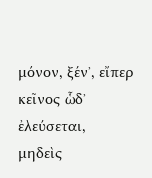μόνον, ξένʼ, εἴπερ κεῖνος ὧδʼ ἐλεύσεται,
μηδεὶς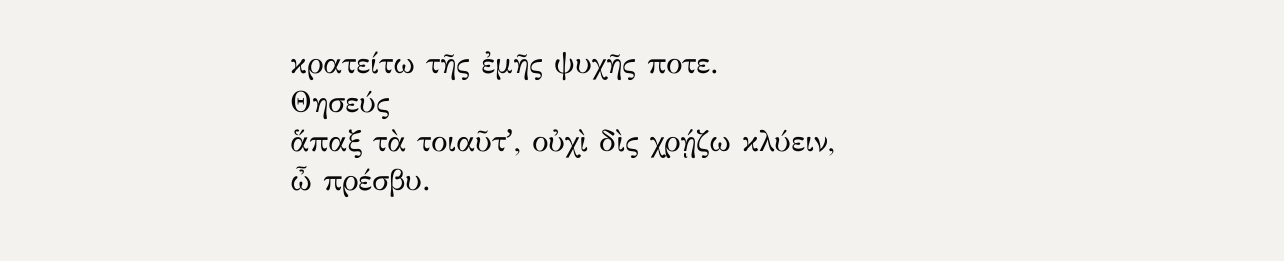κρατείτω τῆς ἐμῆς ψυχῆς ποτε.
Θησεύς
ἅπαξ τὰ τοιαῦτʼ, οὐχὶ δὶς χρῄζω κλύειν,
ὦ πρέσβυ.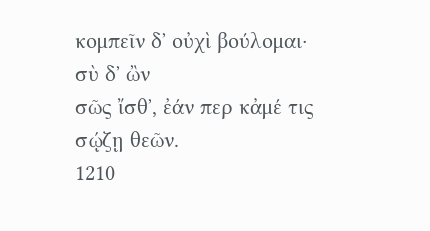κομπεῖν δʼ οὐχὶ βούλομαι· σὺ δʼ ὢν
σῶς ἴσθʼ, ἐάν περ κἀμέ τις σῴζῃ θεῶν.
1210